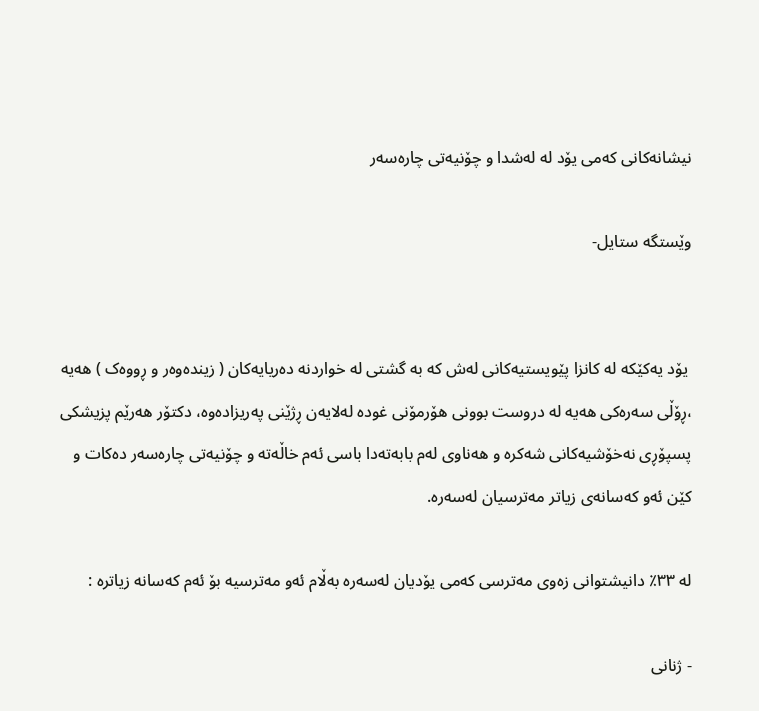نیشانەكانی كەمی یۆد لە لەشدا و چۆنیەتی چارەسەر

وێستگە ستایل-


 یۆد یەکێکە لە کانزا پێویستیەکانی لەش کە بە گشتی لە خواردنە دەریایەکان ( زیندەوەر و ڕووەک ) ھەیە ،ڕۆڵی سەرەکی ھەیە لە دروست بوونی ھۆرمۆنی غودە لەلایەن ڕژێنی پەریزادەوە، دكتۆر هەرێم پزیشكی پسپۆڕی نەخۆشیەكانی شەكرە و هەناوی لەم بابەتەدا باسی ئەم خاڵەتە و چۆنیەتی چارەسەر دەكات و كێن ئەو كەسانەی زیاتر مەترسیان لەسەرە.

لە ٣٣٪ دانیشتوانی زەوی مەترسی کەمی یۆدیان لەسەرە بەڵام ئەو مەترسیە بۆ ئەم کەسانە زیاترە :

- ژنانی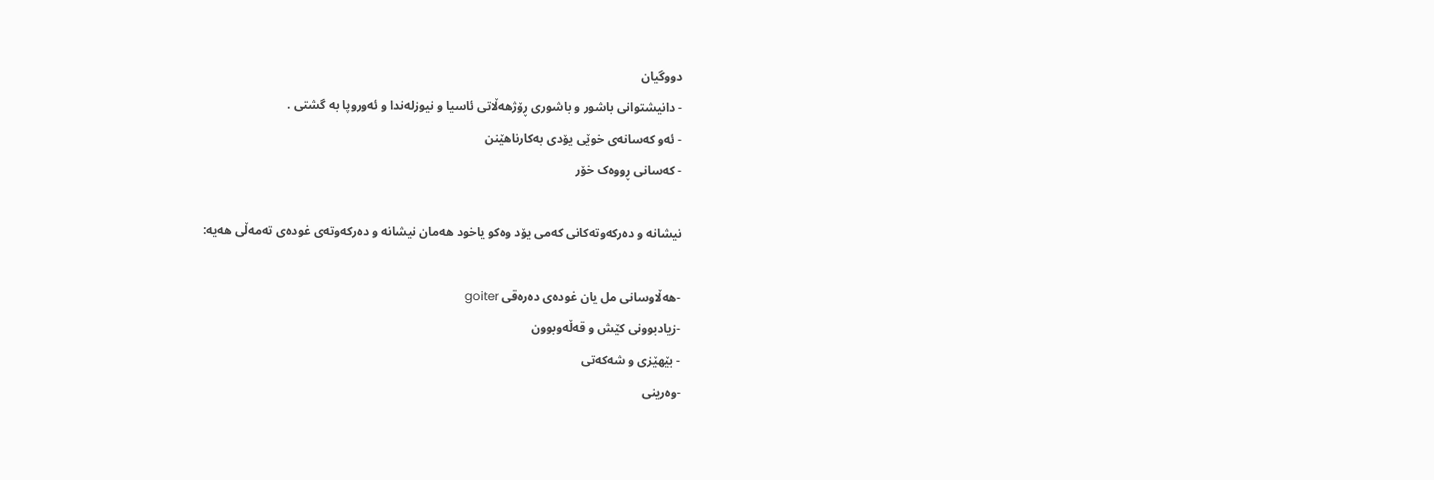دووگیان
- دانیشتوانی باشور و باشوری ڕۆژھەڵاتی ئاسیا و نیوزلەندا و ئەوروپا بە گشتی .
- ئەو کەسانەی خوێی یۆدی بەکارناھێنن
- کەسانی ڕووەک خۆر

نیشانە و دەرکەوتەکانی کەمی یۆد وەکو یاخود ھەمان نیشانە و دەرکەوتەی غودەی تەمەڵی ھەیە:

-ھەڵاوسانی مل یان غودەی دەرەقی goiter
-زیادبوونی کێش و قەڵەوبوون
- بێهێزی و شەکەتی
-وەرینی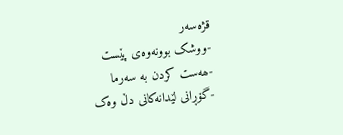قژەسەر
-ووشک بوونەوەی پێست
-ھەست کردن بە سەرما
-گۆڕانی لێدانەکانی دڵ وەک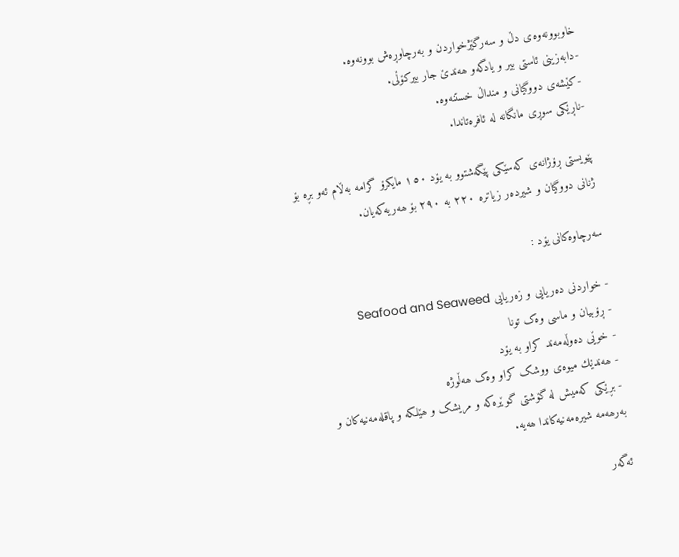خاوبوونەوەی دڵ و سەرگێژخواردن و بەرچاوڕەش بوونەوە.
-دابەزینی ئاستی بیر و یادگەو ھەندێ جار بیرکۆڵی.
-کێشەی دووگیانی و منداڵ خستنەوە.
-ناڕێکی سوڕی مانگانە لە ئافرەتاندا.

پێویستی ڕۆژانەی کەسێکی پێگەشتوو بە یۆد ١٥٠ مایکرۆ گرامە بەڵام ئەو بڕە بۆ ژنانی دووگیان و شیردەر زیاترە ٢٢٠ بە ٢٩٠ بۆ ھەریەکەیان.

سەرچاوەکانی یۆد :

- خواردنی دەریایی و زەریایی Seafood and Seaweed
- ڕۆبیان و ماسی وەک تونا
- خوێی دەوڵەمەند کراو بە یۆد
- ھەندێك میوەی ووشک کراو وەک ھەڵوژە
- بڕێکی کەمیش لە گۆشتی گوێرەکە و مریشک و ھێلکە و پاقلەمەنیەکان و بەرھەمە شیرەمەنیەکاندا ھەیە.

ئەگەر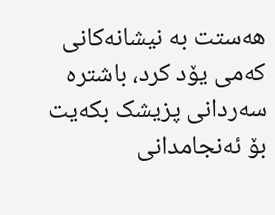ھەستت بە نیشانەکانی کەمی یۆد کرد، باشترە سەردانی پزیشک بکەیت بۆ ئەنجامدانی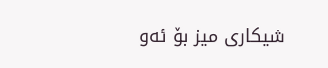شیکاری میز بۆ ئەو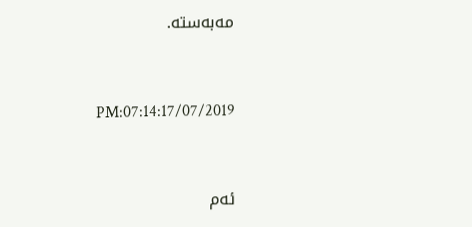مەبەستە.


PM:07:14:17/07/2019


ئه‌م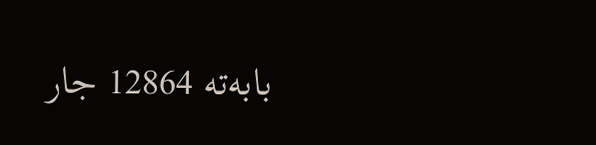بابه‌ته 12864 جار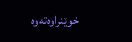خوێنراوه‌ته‌وه‌‌